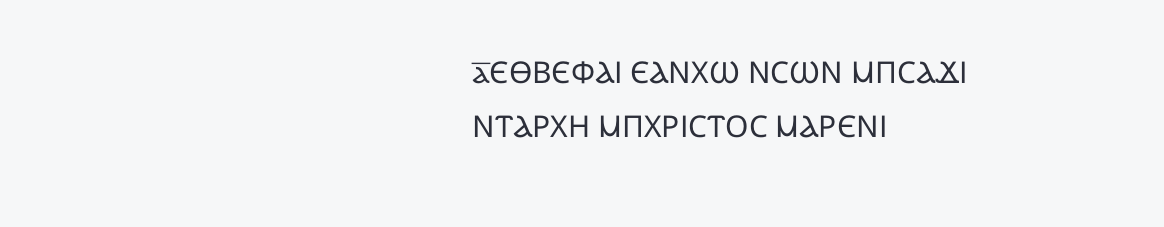ⲁ̅ⲈⲐⲂⲈⲪⲀⲒ ⲈⲀⲚⲬⲰ ⲚⲤⲰⲚ ⲘⲠⲤⲀϪⲒ ⲚⲦⲀⲢⲬⲎ ⲘⲠⲬⲢⲒⲤⲦⲞⲤ ⲘⲀⲢⲈⲚⲒ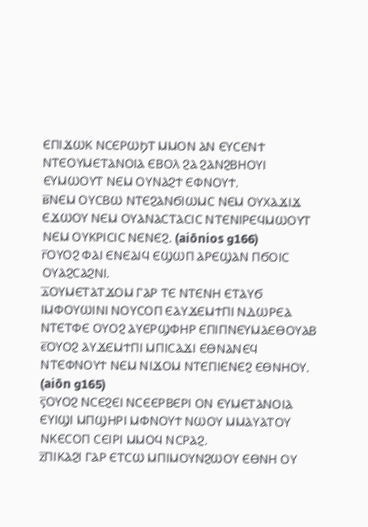ⲈⲠⲒϪⲰⲔ ⲚⲤⲈⲢⲰϦⲦ ⲘⲘⲞⲚ ⲀⲚ ⲈⲨⲤⲈⲚϮ ⲚⲦⲈⲞⲨⲘⲈⲦⲀⲚⲞⲒⲀ ⲈⲂⲞⲖ ϨⲀ ϨⲀⲚϨⲂⲎⲞⲨⲒ ⲈⲨⲘⲰⲞⲨⲦ ⲚⲈⲘ ⲞⲨⲚⲀϨϮ ⲈⲪⲚⲞⲨϮ.
ⲃ̅ⲚⲈⲘ ⲞⲨⲤⲂⲰ ⲚⲦⲈϨⲀⲚϬⲒⲰⲘⲤ ⲚⲈⲘ ⲞⲨⲬⲀϪⲒϪ ⲈϪⲰⲞⲨ ⲚⲈⲘ ⲞⲨⲀⲚⲀⲤⲦⲀⲤⲒⲤ ⲚⲦⲈⲚⲒⲢⲈϤⲘⲰⲞⲨⲦ ⲚⲈⲘ ⲞⲨⲔⲢⲒⲤⲒⲤ ⲚⲈⲚⲈϨ. (aiōnios g166)
ⲅ̅ⲞⲨⲞϨ ⲪⲀⲒ ⲈⲚⲈⲀⲒϤ ⲈϢⲰⲠ ⲀⲢⲈϢⲀⲚ ⲠϬⲞⲒⲤ ⲞⲨⲀϨⲤⲀϨⲚⲒ.
ⲇ̅ⲞⲨⲘⲈⲦⲀⲦϪⲞⲘ ⲄⲀⲢ ⲦⲈ ⲚⲦⲈⲚⲎ ⲈⲦⲀⲨϬ ⲒⲘⲪⲞⲨⲰⲒⲚⲒ ⲚⲞⲨⲤⲞⲠ ⲈⲀⲨϪⲈⲘϮⲠⲒ ⲚⲆⲰⲢⲈⲀ ⲚⲦⲈⲦⲪⲈ ⲞⲨⲞϨ ⲀⲨⲈⲢϢⲪⲎⲢ ⲈⲠⲒⲠⲚⲈⲨⲘⲀⲈⲐⲞⲨⲀⲂ
ⲉ̅ⲞⲨⲞϨ ⲀⲨϪⲈⲘϮⲠⲒ ⲘⲠⲒⲤⲀϪⲒ ⲈⲐⲚⲀⲚⲈϤ ⲚⲦⲈⲪⲚⲞⲨϮ ⲚⲈⲘ ⲚⲒϪⲞⲘ ⲚⲦⲈⲠⲒⲈⲚⲈϨ ⲈⲐⲚⲎⲞⲨ. (aiōn g165)
ⲋ̅ⲞⲨⲞϨ ⲚⲤⲈϨⲈⲒ ⲚⲤⲈⲈⲢⲂⲈⲢⲒ ⲞⲚ ⲈⲨⲘⲈⲦⲀⲚⲞⲒⲀ ⲈⲨⲒϢⲒ ⲘⲠϢⲎⲢⲒ ⲘⲪⲚⲞⲨϮ ⲚⲰⲞⲨ ⲘⲘⲀⲨⲀⲦⲞⲨ ⲚⲔⲈⲤⲞⲠ ⲤⲈⲒⲢⲒ ⲘⲘⲞϤ ⲚⲤⲢⲀϨ.
ⲍ̅ⲠⲒⲔⲀϨⲒ ⲄⲀⲢ ⲈⲦⲤⲰ ⲘⲠⲒⲘⲞⲨⲚϨⲰⲞⲨ ⲈⲐⲚⲎ ⲞⲨ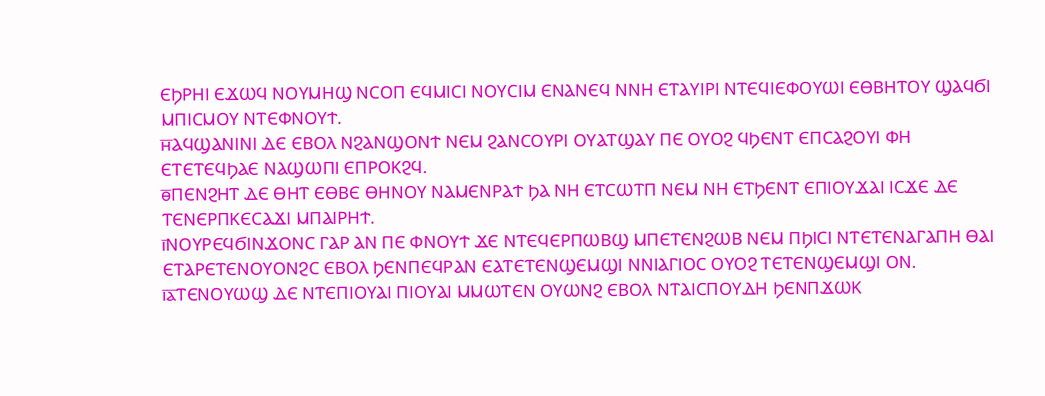ⲈϦⲢⲎⲒ ⲈϪⲰϤ ⲚⲞⲨⲘⲎϢ ⲚⲤⲞⲠ ⲈϤⲘⲒⲤⲒ ⲚⲞⲨⲤⲒⲘ ⲈⲚⲀⲚⲈϤ ⲚⲚⲎ ⲈⲦⲀⲨⲒⲢⲒ ⲚⲦⲈϤⲒⲈⲪⲞⲨⲰⲒ ⲈⲐⲂⲎⲦⲞⲨ ϢⲀϤϬⲒ ⲘⲠⲒⲤⲘⲞⲨ ⲚⲦⲈⲪⲚⲞⲨϮ.
ⲏ̅ⲀϤϢⲀⲚⲒⲚⲒ ⲆⲈ ⲈⲂⲞⲖ ⲚϨⲀⲚϢⲞⲚϮ ⲚⲈⲘ ϨⲀⲚⲤⲞⲨⲢⲒ ⲞⲨⲀⲦϢⲀⲨ ⲠⲈ ⲞⲨⲞϨ ϤϦⲈⲚⲦ ⲈⲠⲤⲀϨⲞⲨⲒ ⲪⲎ ⲈⲦⲈⲦⲈϤϦⲀⲈ ⲚⲀϢⲰⲠⲒ ⲈⲠⲢⲞⲔϨϤ.
ⲑ̅ⲠⲈⲚϨⲎⲦ ⲆⲈ ⲐⲎⲦ ⲈⲐⲂⲈ ⲐⲎⲚⲞⲨ ⲚⲀⲘⲈⲚⲢⲀϮ ϦⲀ ⲚⲎ ⲈⲦⲤⲰⲦⲠ ⲚⲈⲘ ⲚⲎ ⲈⲦϦⲈⲚⲦ ⲈⲠⲒⲞⲨϪⲀⲒ ⲒⲤϪⲈ ⲆⲈ ⲦⲈⲚⲈⲢⲠⲔⲈⲤⲀϪⲒ ⲘⲠⲀⲒⲢⲎϮ.
ⲓ̅ⲚⲞⲨⲢⲈϤϬⲒⲚϪⲞⲚⲤ ⲄⲀⲢ ⲀⲚ ⲠⲈ ⲪⲚⲞⲨϮ ϪⲈ ⲚⲦⲈϤⲈⲢⲠⲰⲂϢ ⲘⲠⲈⲦⲈⲚϨⲰⲂ ⲚⲈⲘ ⲠϦⲒⲤⲒ ⲚⲦⲈⲦⲈⲚⲀⲄⲀⲠⲎ ⲐⲀⲒ ⲈⲦⲀⲢⲈⲦⲈⲚⲞⲨⲞⲚϨⲤ ⲈⲂⲞⲖ ϦⲈⲚⲠⲈϤⲢⲀⲚ ⲈⲀⲦⲈⲦⲈⲚϢⲈⲘϢⲒ ⲚⲚⲒⲀⲄⲒⲞⲤ ⲞⲨⲞϨ ⲦⲈⲦⲈⲚϢⲈⲘϢⲒ ⲞⲚ.
ⲓ̅ⲁ̅ⲦⲈⲚⲞⲨⲰϢ ⲆⲈ ⲚⲦⲈⲠⲒⲞⲨⲀⲒ ⲠⲒⲞⲨⲀⲒ ⲘⲘⲰⲦⲈⲚ ⲞⲨⲰⲚϨ ⲈⲂⲞⲖ ⲚⲦⲀⲒⲤⲠⲞⲨⲆⲎ ϦⲈⲚⲠϪⲰⲔ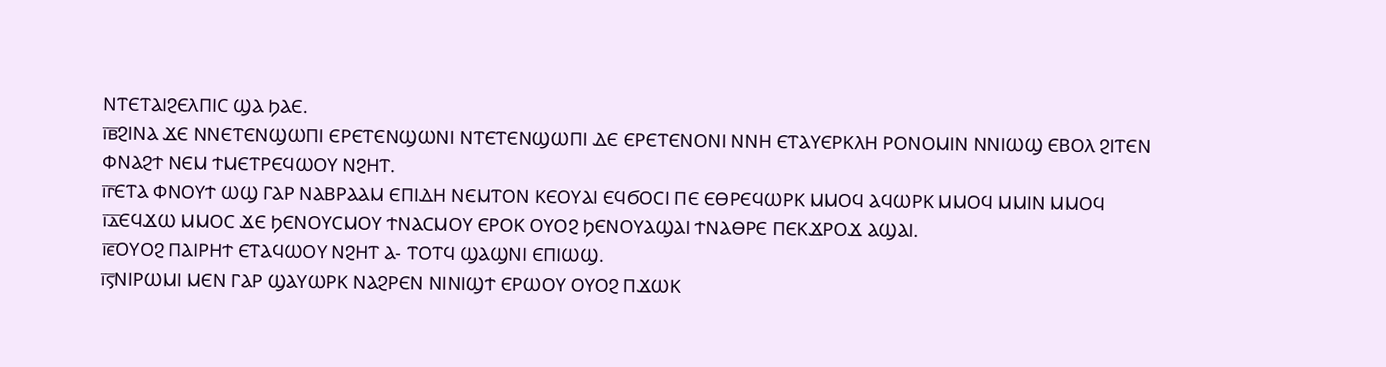ⲚⲦⲈⲦⲀⲒϨⲈⲖⲠⲒⲤ ϢⲀ ϦⲀⲈ.
ⲓ̅ⲃ̅ϨⲒⲚⲀ ϪⲈ ⲚⲚⲈⲦⲈⲚϢⲰⲠⲒ ⲈⲢⲈⲦⲈⲚϢⲰⲚⲒ ⲚⲦⲈⲦⲈⲚϢⲰⲠⲒ ⲆⲈ ⲈⲢⲈⲦⲈⲚⲞⲚⲒ ⲚⲚⲎ ⲈⲦⲀⲨⲈⲢⲔⲖⲎ ⲢⲞⲚⲞⲘⲒⲚ ⲚⲚⲒⲰϢ ⲈⲂⲞⲖ ϨⲒⲦⲈⲚ ⲪⲚⲀϨϮ ⲚⲈⲘ ϮⲘⲈⲦⲢⲈϤⲰⲞⲨ ⲚϨⲎⲦ.
ⲓ̅ⲅ̅ⲈⲦⲀ ⲪⲚⲞⲨϮ ⲰϢ ⲄⲀⲢ ⲚⲀⲂⲢⲀⲀⲘ ⲈⲠⲒⲆⲎ ⲚⲈⲘⲦⲞⲚ ⲔⲈⲞⲨⲀⲒ ⲈϤϬⲞⲤⲒ ⲠⲈ ⲈⲐⲢⲈϤⲰⲢⲔ ⲘⲘⲞϤ ⲀϤⲰⲢⲔ ⲘⲘⲞϤ ⲘⲘⲒⲚ ⲘⲘⲞϤ
ⲓ̅ⲇ̅ⲈϤϪⲰ ⲘⲘⲞⲤ ϪⲈ ϦⲈⲚⲞⲨⲤⲘⲞⲨ ϮⲚⲀⲤⲘⲞⲨ ⲈⲢⲞⲔ ⲞⲨⲞϨ ϦⲈⲚⲞⲨⲀϢⲀⲒ ϮⲚⲀⲐⲢⲈ ⲠⲈⲔϪⲢⲞϪ ⲀϢⲀⲒ.
ⲓ̅ⲉ̅ⲞⲨⲞϨ ⲠⲀⲒⲢⲎϮ ⲈⲦⲀϤⲰⲞⲨ ⲚϨⲎⲦ Ⲁ- ⲦⲞⲦϤ ϢⲀϢⲚⲒ ⲈⲠⲒⲰϢ.
ⲓ̅ⲋ̅ⲚⲒⲢⲰⲘⲒ ⲘⲈⲚ ⲄⲀⲢ ϢⲀⲨⲰⲢⲔ ⲚⲀϨⲢⲈⲚ ⲚⲒⲚⲒϢϮ ⲈⲢⲰⲞⲨ ⲞⲨⲞϨ ⲠϪⲰⲔ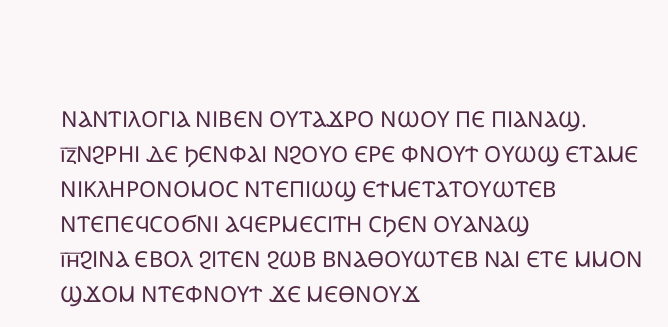ⲚⲀⲚⲦⲒⲖⲞⲄⲒⲀ ⲚⲒⲂⲈⲚ ⲞⲨⲦⲀϪⲢⲞ ⲚⲰⲞⲨ ⲠⲈ ⲠⲒⲀⲚⲀϢ.
ⲓ̅ⲍ̅ⲚϨⲢⲎⲒ ⲆⲈ ϦⲈⲚⲪⲀⲒ ⲚϨⲞⲨⲞ ⲈⲢⲈ ⲪⲚⲞⲨϮ ⲞⲨⲰϢ ⲈⲦⲀⲘⲈ ⲚⲒⲔⲖⲎⲢⲞⲚⲞⲘⲞⲤ ⲚⲦⲈⲠⲒⲰϢ ⲈϮⲘⲈⲦⲀⲦⲞⲨⲰⲦⲈⲂ ⲚⲦⲈⲠⲈϤⲤⲞϬⲚⲒ ⲀϤⲈⲢⲘⲈⲤⲒⲦⲎ ⲤϦⲈⲚ ⲞⲨⲀⲚⲀϢ
ⲓ̅ⲏ̅ϨⲒⲚⲀ ⲈⲂⲞⲖ ϨⲒⲦⲈⲚ ϨⲰⲂ ⲂⲚⲀⲐⲞⲨⲰⲦⲈⲂ ⲚⲀⲒ ⲈⲦⲈ ⲘⲘⲞⲚ ϢϪⲞⲘ ⲚⲦⲈⲪⲚⲞⲨϮ ϪⲈ ⲘⲈⲐⲚⲞⲨϪ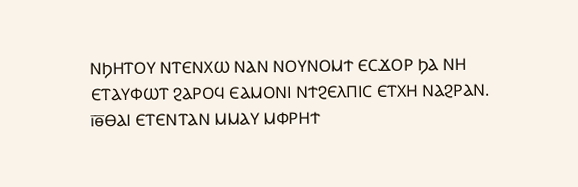ⲚϦⲎⲦⲞⲨ ⲚⲦⲈⲚⲬⲰ ⲚⲀⲚ ⲚⲞⲨⲚⲞⲘϮ ⲈⲤϪⲞⲢ ϦⲀ ⲚⲎ ⲈⲦⲀⲨⲪⲰⲦ ϨⲀⲢⲞϤ ⲈⲀⲘⲞⲚⲒ ⲚϮϨⲈⲖⲠⲒⲤ ⲈⲦⲬⲎ ⲚⲀϨⲢⲀⲚ.
ⲓ̅ⲑ̅ⲐⲀⲒ ⲈⲦⲈⲚⲦⲀⲚ ⲘⲘⲀⲨ ⲘⲪⲢⲎϮ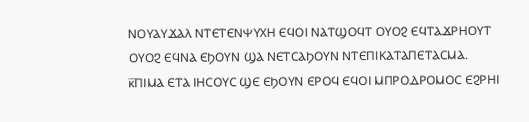ⲚⲞⲨⲀⲨϪⲀⲖ ⲚⲦⲈⲦⲈⲚⲮⲨⲬⲎ ⲈϤⲞⲒ ⲚⲀⲦϢⲞϤⲦ ⲞⲨⲞϨ ⲈϤⲦⲀϪⲢⲎⲞⲨⲦ ⲞⲨⲞϨ ⲈϤⲚⲀ ⲈϦⲞⲨⲚ ϢⲀ ⲚⲈⲦⲤⲀϦⲞⲨⲚ ⲚⲦⲈⲠⲒⲔⲀⲦⲀⲠⲈⲦⲀⲤⲘⲀ.
ⲕ̅ⲠⲒⲘⲀ ⲈⲦⲀ ⲒⲎⲤⲞⲨⲤ ϢⲈ ⲈϦⲞⲨⲚ ⲈⲢⲞϤ ⲈϤⲞⲒ ⲘⲠⲢⲞⲆⲢⲞⲘⲞⲤ ⲈϨⲢⲎⲒ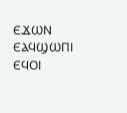ⲈϪⲰⲚ ⲈⲀϤϢⲰⲠⲒ ⲈϤⲞⲒ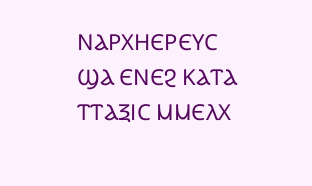ⲚⲀⲢⲬⲎⲈⲢⲈⲨⲤ ϢⲀ ⲈⲚⲈϨ ⲔⲀⲦⲀ ⲦⲦⲀⲜⲒⲤ ⲘⲘⲈⲖⲬ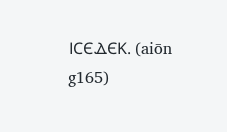ⲒⲤⲈⲆⲈⲔ. (aiōn g165)